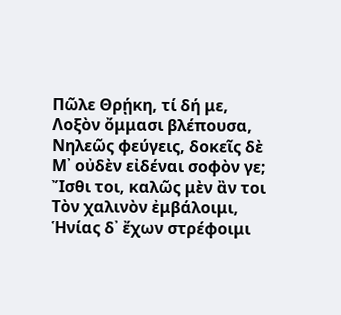Πῶλε Θρῄκη, τί δή με,
Λοξὸν ὄμμασι βλέπουσα,
Νηλεῶς φεύγεις, δοκεῖς δὲ
Μ᾽ οὐδὲν εἰδέναι σοφὸν γε;
Ἴσθι τοι, καλῶς μὲν ἂν τοι
Τὸν χαλινὸν ἐμβάλοιμι,
Ἡνίας δ᾽ ἔχων στρέφοιμι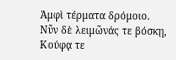Ἀμφὶ τέρματα δρόμοιο.
Νῦν δὲ λειμῶνάς τε βόσκῃ,
Κούφᾳ τε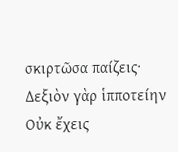σκιρτῶσα παίζεις·
Δεξιὸν γὰρ ἱπποτείην
Οὐκ ἔχεις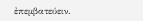ἐπεμβατεύειν.